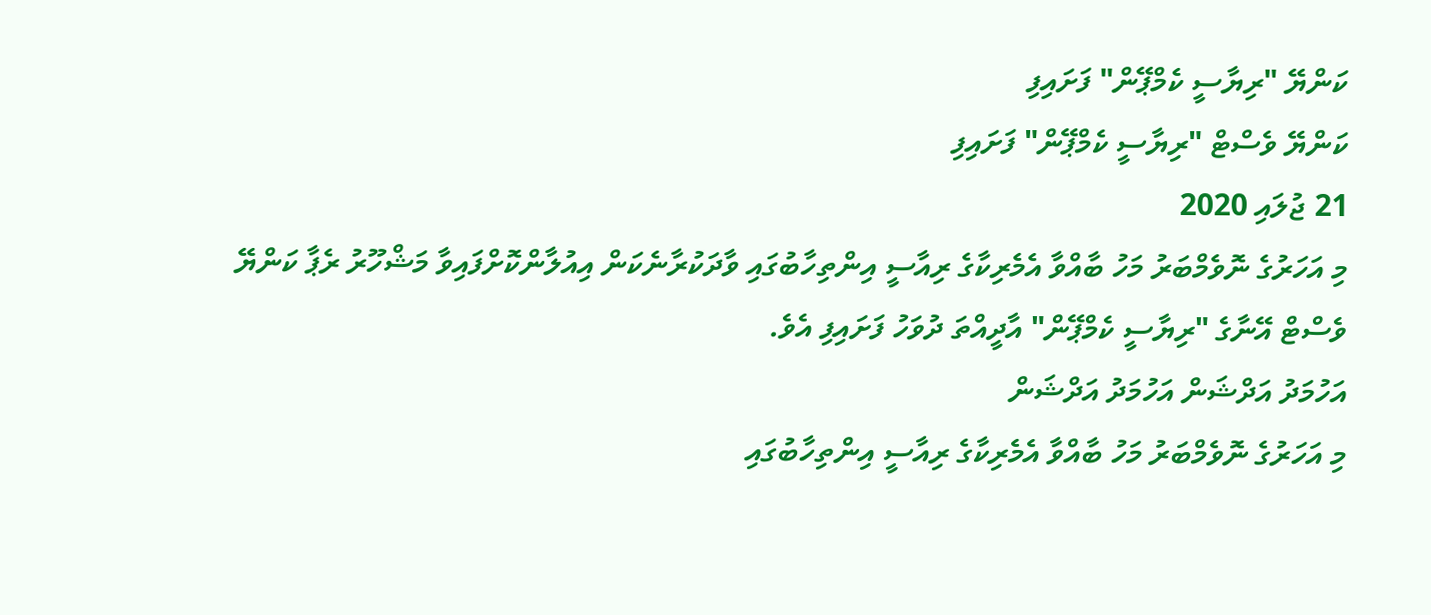ކަންޔޭ "ރިޔާސީ ކެމްޕޭން" ފަށައިފި
ކަންޔޭ ވެސްޓް "ރިޔާސީ ކެމްޕޭން" ފަށައިފި
21 ޖުލައި 2020
މި އަހަރުގެ ނޮވެމްބަރު މަހު ބާއްވާ އެމެރިކާގެ ރިއާސީ އިންތިހާބުގައި ވާދަކުރާނެކަން އިއުލާންކޮށްފައިވާ މަޝްހޫރު ރެޕާ ކަންޔޭ ވެސްޓް އޭނާގެ "ރިޔާސީ ކެމްޕޭން" އާދީއްތަ ދުވަހު ފަށައިފި އެވެ.
އަހުމަދު އަދްޝަން އަހުމަދު އަދްޝަން
މި އަހަރުގެ ނޮވެމްބަރު މަހު ބާއްވާ އެމެރިކާގެ ރިއާސީ އިންތިހާބުގައި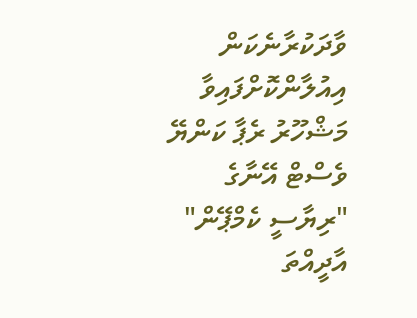ވާދަކުރާނެކަން އިއުލާންކޮށްފައިވާ މަޝްހޫރު ރެޕާ ކަންޔޭ ވެސްޓް އޭނާގެ "ރިޔާސީ ކެމްޕޭން" އާދީއްތަ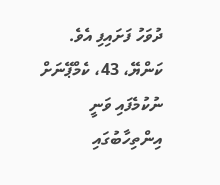ދުވަހު ފަށައިފި އެވެ.
ކަންޔޭ، 43، ކެމްޕޭނަށް ނުކުމެފައި ވަނީ އިންތިހާބުގައި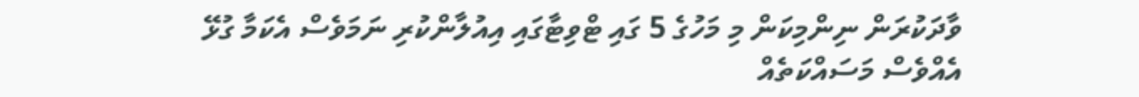ވާދަކުރަން ނިންމިކަން މި މަހުގެ 5 ގައި ޓްވިޓާގައި އިއުލާންކުރި ނަމަވެސް އެކަމާ ގުޅޭ އެއްވެސް މަސައްކަތެއް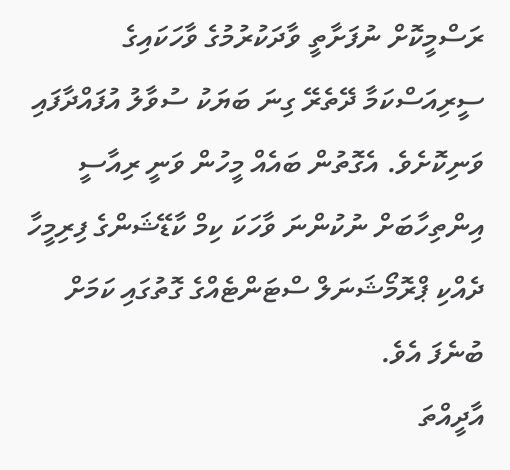ރަސްމީކޮށް ނުފަށާތީ ވާދަކުރުމުގެ ވާހަކައިގެ ސީރިއަސްކަމާ ދޭތެރޭ ގިނަ ބަޔަކު ސުވާލު އުފައްދާފައި ވަނިކޮށެވެ. އެގޮތުން ބައެއް މީހުން ވަނީ ރިއާސީ އިންތިހާބަށް ނުކުންނަ ވާހަކަ ކިމް ކާޑޭޝަންގެ ފިރިމީހާ ދެއްކި ޕްރޮމޯޝަނަލް ސްޓަންޓެއްގެ ގޮތުގައި ކަމަށް ބުނެފަ އެވެ.
އާދީއްތަ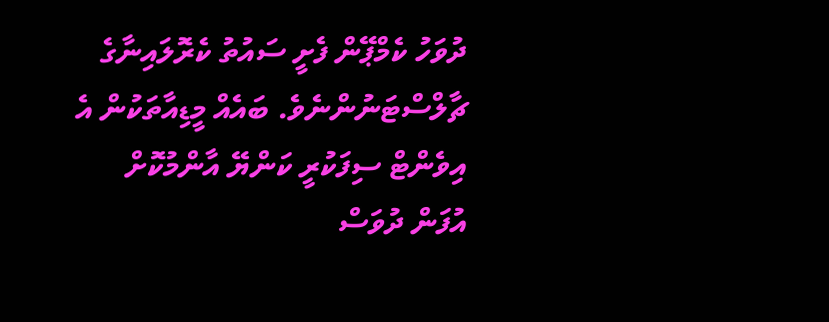ދުވަހު ކެމްޕޭން ފެށީ ސައުތު ކެރޮލައިނާގެ ޗާލްސްޓަނުންނެވެ. ބައެއް މީޑިއާތަކުން އެ އިވެންޓް ސިފަކުރީ ކަންޔޭ އާންމުކޮށް އުފަން ދުވަސް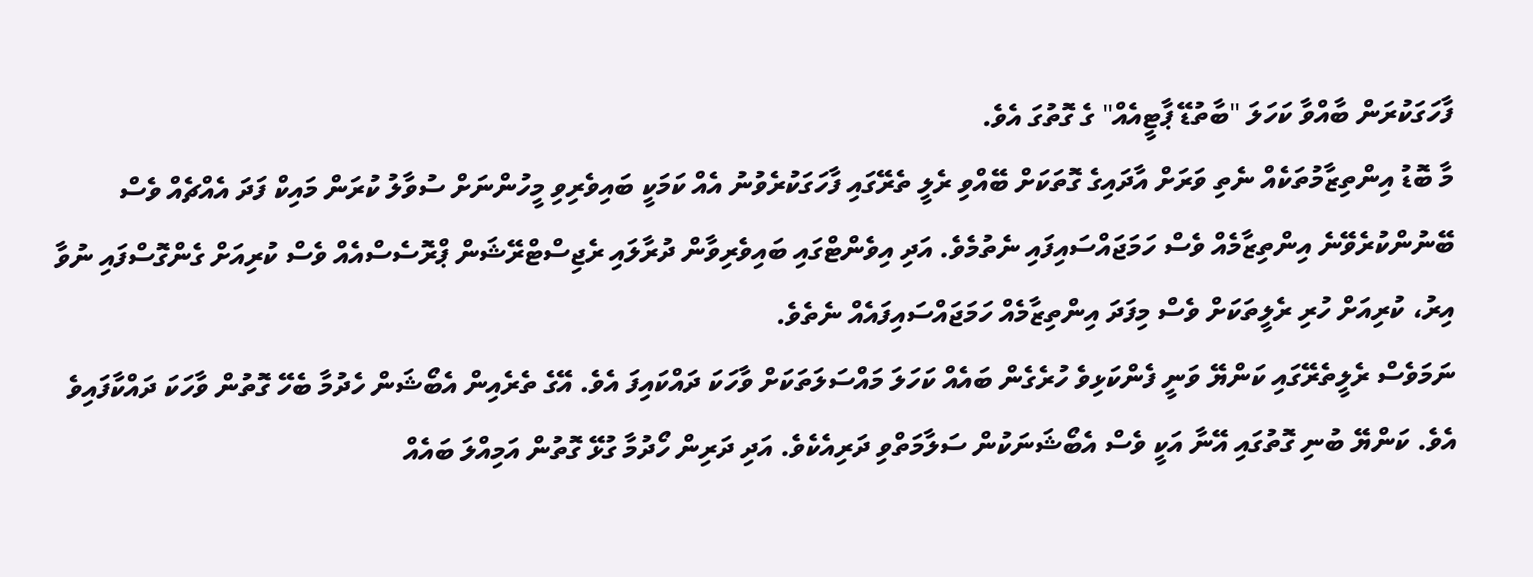ފާހަގަކުރަން ބާއްވާ ކަހަލަ "ބާތުޑޭ ޕާޓީއެއް" ގެ ގޮތުގަ އެވެ.
މާ ބޮޑު އިންތިޒާމުތަކެއް ނެތި ވަރަށް އާދައިގެ ގޮތަކަށް ބޭއްވި ރެލީ ތެރޭގައި ފާހަގަކުރެވުނު އެއް ކަމަކީ ބައިވެރިވި މީހުންނަށް ސުވާލު ކުރަން މައިކް ފަދަ އެއްޗެއް ވެސް ބޭނުންކުރެވޭނެ އިންތިޒާމެއް ވެސް ހަމަޖައްސައިފައި ނެތުމެވެ. އަދި އިވެންޓްގައި ބައިވެރިވާން ދުރާލައި ރެޖިސްޓްރޭޝަން ޕްރޮސެސްއެއް ވެސް ކުރިއަށް ގެންގޮސްފައި ނުވާ އިރު، ކުރިއަށް ހުރި ރެލީތަކަށް ވެސް މިފަދަ އިންތިޒާމެއް ހަމަޖައްސައިފައެއް ނެތެވެ.
ނަމަވެސް ރެލީތެރޭގައި ކަންޔޭ ވަނީ ފެންކަޅިވެ ހުރެގެން ބައެއް ކަހަލަ މައްސަލަތަކަށް ވާހަކަ ދައްކައިފަ އެވެ. އޭގެ ތެރެއިން އެބޯޝަން ހެދުމާ ބެހޭ ގޮތުން ވާހަކަ ދައްކާފައިވެ އެވެ. ކަންޔޭ ބުނި ގޮތުގައި އޭނާ އަކީ ވެސް އެބޯޝަނަކުން ސަލާމަތްވި ދަރިއެކެވެ. އަދި ދަރިން ހޯދުމާ ގުޅޭ ގޮތުން އަމިއްލަ ބައެއް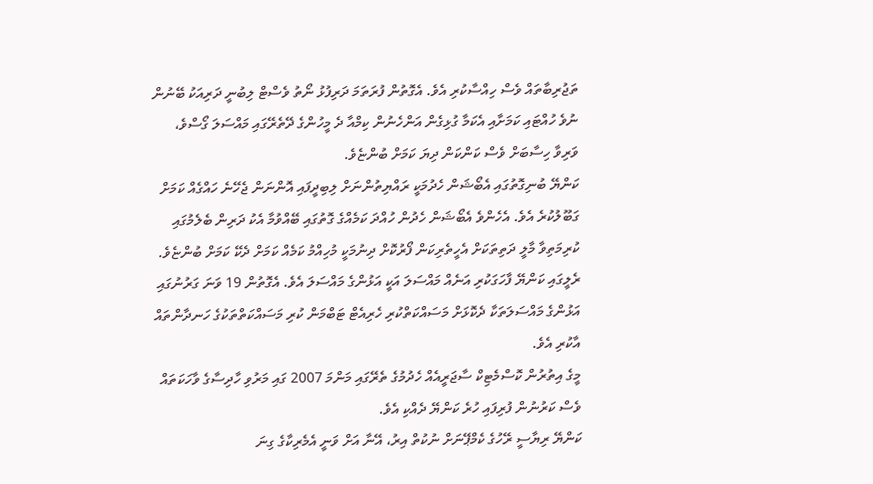ތަޖުރިބާތައް ވެސް ހިއްސާކުރި އެވެ. އެގޮތުން ފުރަތަމަ ދަރިފުޅު ނޯތު ވެސްޓް ލިބުނީ ދަރިއަކު ބޭނުން ނުވެ ހުއްޓައި ކަމަށާއި އެކަމާ ގުޅިގެން އަންހެނުން ކިމްއާ ދެ މީހުންގެ ދޭތެރޭގައި މައްސަލަ ގޯސްވެ، ވަރިވާ ހިސާބަށް ވެސް ކަންކަން ދިޔަ ކަމަށް ބުންޏެވެ.
ކަންޔޭ ބުނިގޮތުގައި އެބޯޝަން ހެދުމަކީ ރައްޔިތުންނަށް ލިބިދީފައި އޮންނަން ޖެހޭނެ ހައްގެއް ކަމަށް ގަބޫލުކުރެ އެވެ. އެހެންވެ އެބޯޝަން ހެދުން ހުއްދަ ކަމެއްގެ ގޮތުގައި ބޭއްވުމާ އެކު ދަރިން ބެލެމުގައި ކުރިމަތިވާ މާލީ ދަތިތަކަށް އެހީތެރިކަން ފޯރުކޮށް ދިނުމަކީ މުހިއްމު ކަމެއް ކަމަށް ދެކޭ ކަމަށް ބުންޏެވެ.
ރެލީގައި ކަންޔޭ ފާހަގަކުރި އަނެއް މައްސަލަ އަކީ އަޅުންގެ މައްސަލަ އެވެ. އެގޮތުން 19 ވަނަ ގަރުނުގައި އަޅުންގެ މައްސަލަތަކާ ދެކޮޅަށް މަސައްކަތްކުރި ހެރިއެޓް ޓަބްމަން ކުރި މަސައްކަތްތަކުގެ ހަނދާންތައް އާކުރި އެވެ.
މީގެ އިތުރުން ކޮސްމެޓިކް ސާޖަރީއެއް ހެދުމުގެ ތެރޭގައި މަންމަ 2007 ގައި މަރުވި ހާދިސާގެ ވާހަކަތައް ވެސް ކަރުނުން ފުރިފައި ހުރެ ކަންޔޭ ދެއްކި އެވެ.
ކަންޔޭ ރިޔާސީ ރޭހުގެ ކެމްޕޭނަށް ނުކުތް އިރު، އޭނާ އަށް ވަނީ އެމެރިކާގެ ގިނަ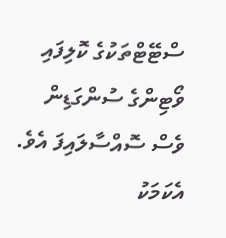ސްޓޭޓްތަކުގެ ކޮލިފައި ވޯޓިންގެ ސުންގަޑިން ވެސް ސޮއްސާލައިފަ އެވެ. އެކަމަކު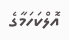އޮލްކަހަމާގެ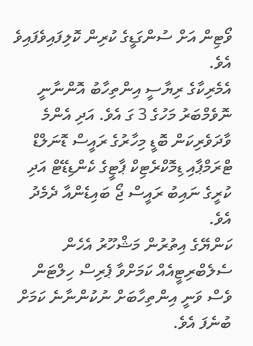ވޯޓިން އަށް ސުންގަޑީގެ ކުރިން ކޮލިފައިވެފައިވެ އެވެ.
އެމެރިކާގެ ރިޔާސީ އިންތިހާބު އޮންނާނީ ނޮވެމްބަރު މަހުގެ 3 ގަ އެވެ. އަދި އެންމެ ވާދަވެރިކަން ބޮޑީ މިހާރުގެ ރައީސް ޑޮނަލްޑް ޓްރަމްޕާއި ޑިމޮކްރެޓިކް ޕާޓީގެ ކެންޑިޑޭޓް އަދި ކުރީގެ ނައިބު ރައީސް ޖޯ ބައިޑެންއާ ދެމެދު އެވެ.
ކަންޔޭގެ އިތުރުން މަޝްހޫރު އެހެން ސެލެބްރިޓީއެއް ކަމަށްވާ ޕެރިސް ހިލްޓަން ވެސް ވަނީ އިންތިހާބަށް ނުކުންނާނެ ކަމަށް ބުނެފަ އެވެ.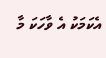އެކަމަކު އެ ވާހަކަ މާ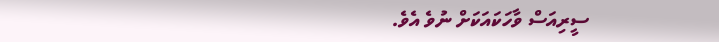ސީރިއަސް ވާހަކައަކަށް ނުވެ އެވެ.